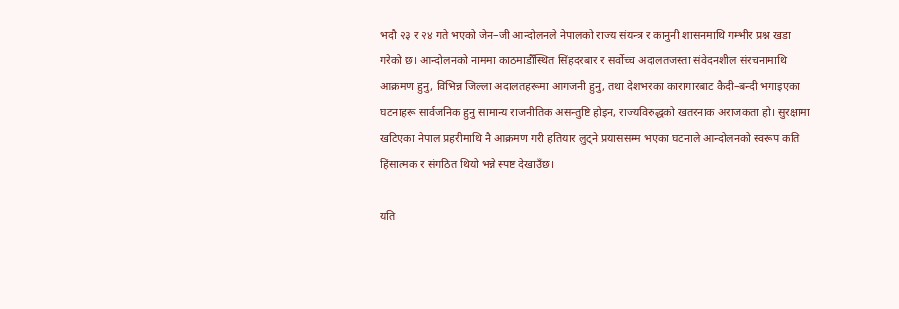भदौ २३ र २४ गते भएको जेन–जी आन्दोलनले नेपालको राज्य संयन्त्र र कानुनी शासनमाथि गम्भीर प्रश्न खडा गरेको छ। आन्दोलनको नाममा काठमाडौँस्थित सिंहदरबार र सर्वोच्च अदालतजस्ता संवेदनशील संरचनामाथि आक्रमण हुनु, विभिन्न जिल्ला अदालतहरूमा आगजनी हुनु, तथा देशभरका कारागारबाट कैदी–बन्दी भगाइएका घटनाहरू सार्वजनिक हुनु सामान्य राजनीतिक असन्तुष्टि होइन, राज्यविरुद्धको खतरनाक अराजकता हो। सुरक्षामा खटिएका नेपाल प्रहरीमाथि नै आक्रमण गरी हतियार लुट्ने प्रयाससम्म भएका घटनाले आन्दोलनको स्वरूप कति हिंसात्मक र संगठित थियो भन्ने स्पष्ट देखाउँछ।

यति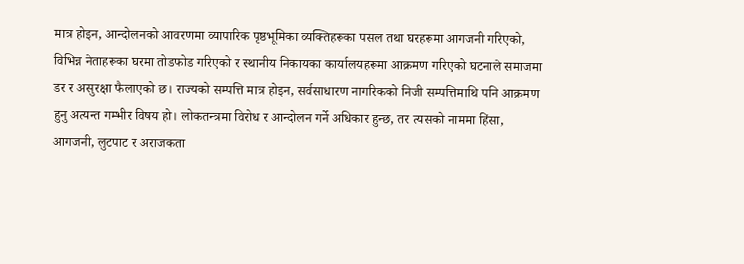मात्र होइन, आन्दोलनको आवरणमा व्यापारिक पृष्ठभूमिका व्यक्तिहरूका पसल तथा घरहरूमा आगजनी गरिएको, विभिन्न नेताहरूका घरमा तोडफोड गरिएको र स्थानीय निकायका कार्यालयहरूमा आक्रमण गरिएको घटनाले समाजमा डर र असुरक्षा फैलाएको छ। राज्यको सम्पत्ति मात्र होइन, सर्वसाधारण नागरिकको निजी सम्पत्तिमाथि पनि आक्रमण हुनु अत्यन्त गम्भीर विषय हो। लोकतन्त्रमा विरोध र आन्दोलन गर्ने अधिकार हुन्छ, तर त्यसको नाममा हिंसा, आगजनी, लुटपाट र अराजकता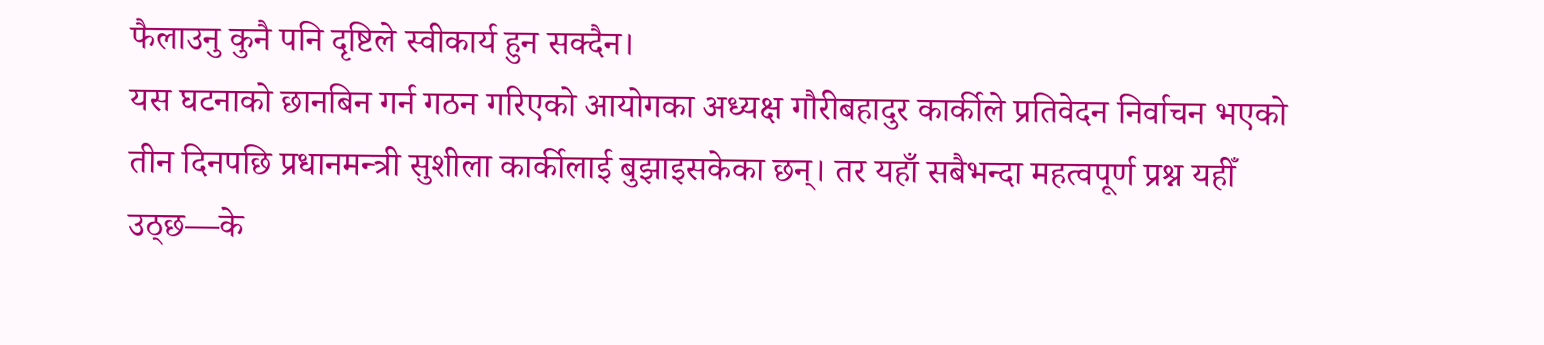फैलाउनु कुनै पनि दृष्टिले स्वीकार्य हुन सक्दैन।
यस घटनाको छानबिन गर्न गठन गरिएको आयोगका अध्यक्ष गौरीबहादुर कार्कीले प्रतिवेदन निर्वाचन भएको तीन दिनपछि प्रधानमन्त्री सुशीला कार्कीलाई बुझाइसकेका छन्। तर यहाँ सबैभन्दा महत्वपूर्ण प्रश्न यहीँ उठ्छ—के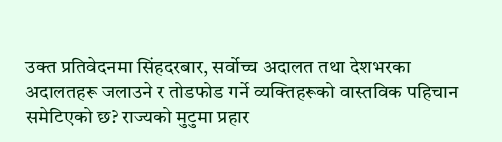उक्त प्रतिवेदनमा सिंहदरबार, सर्वोच्च अदालत तथा देशभरका अदालतहरू जलाउने र तोडफोड गर्ने व्यक्तिहरूको वास्तविक पहिचान समेटिएको छ? राज्यको मुटुमा प्रहार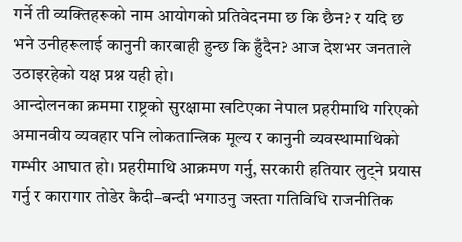गर्ने ती व्यक्तिहरूको नाम आयोगको प्रतिवेदनमा छ कि छैन? र यदि छ भने उनीहरूलाई कानुनी कारबाही हुन्छ कि हुँदैन? आज देशभर जनताले उठाइरहेको यक्ष प्रश्न यही हो।
आन्दोलनका क्रममा राष्ट्रको सुरक्षामा खटिएका नेपाल प्रहरीमाथि गरिएको अमानवीय व्यवहार पनि लोकतान्त्रिक मूल्य र कानुनी व्यवस्थामाथिको गम्भीर आघात हो। प्रहरीमाथि आक्रमण गर्नु, सरकारी हतियार लुट्ने प्रयास गर्नु र कारागार तोडेर कैदी–बन्दी भगाउनु जस्ता गतिविधि राजनीतिक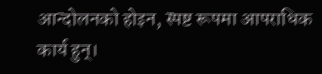आन्दोलनको होइन, स्पष्ट रूपमा आपराधिक कार्य हुन्।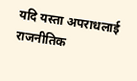यदि यस्ता अपराधलाई राजनीतिक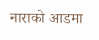नाराको आडमा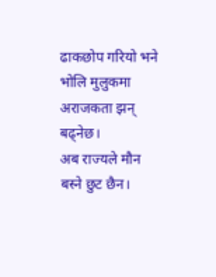ढाकछोप गरियो भने भोलि मुलुकमा अराजकता झन् बढ्नेछ।
अब राज्यले मौन बस्ने छुट छैन।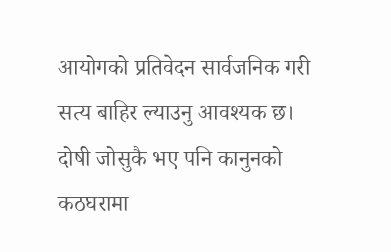आयोगको प्रतिवेदन सार्वजनिक गरी सत्य बाहिर ल्याउनु आवश्यक छ। दोषी जोसुकै भए पनि कानुनको कठघरामा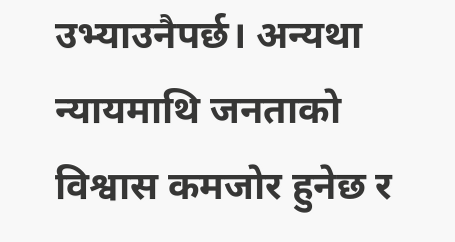उभ्याउनैपर्छ। अन्यथा न्यायमाथि जनताको विश्वास कमजोर हुनेछ र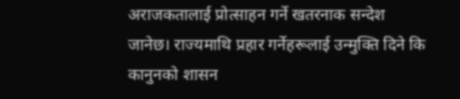अराजकतालाई प्रोत्साहन गर्ने खतरनाक सन्देश जानेछ। राज्यमाथि प्रहार गर्नेहरूलाई उन्मुक्ति दिने कि कानुनको शासन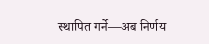स्थापित गर्ने—अब निर्णय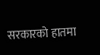सरकारको हातमा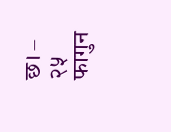छ। – २५ फागुन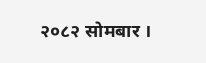२०८२ सोमबार ।